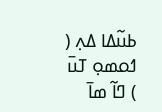ߕߎ߬ߡߊ ߡߍ߲ ( ߗߋߘߋ߲ ߠߎ߫ ) ߣߊ߬ ߘߊ߫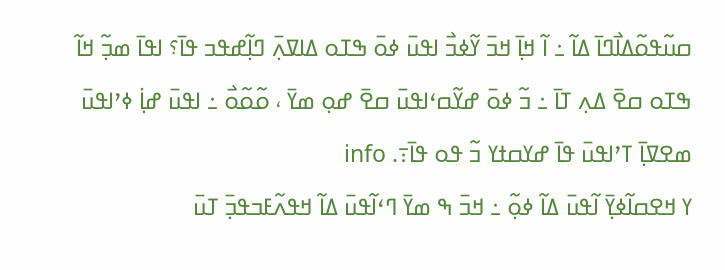ߛߎ߬ߟߋ߬ߡߊ߯ߣߊ߫ ߡߊ߬ ߸ ߊ߬ ߞߊ߲߫ ߞߏ߫ ߌ߬ߦߏ߯ ߊߟߎ߫ ߦߋ߫ ߒߠߋ ߡߊߜߍ߲߫ ߣߊ߲߬ߝߟߏ ߟߊ߫؟ ߊߟߊ߫ ߘߏ߲߬ ߞߊ߬ ߒߠߋ ߛߐ߫ ߡߍ߲ ߠߊ߫ ߸ ߏ߬ ߦߋ߫ ߝߌ߬ߛߵߊߟߎ߫ ߛߐ߫ ߝߋ߲ ߘߌ߫ ، ߋ߬ߋ߬ߋ߯ ߸ ߊߟߎ߫ ߝߊ߲߭ ߦߴߊߟߎ߫ ߘߐߜߊ߲߫ ߠߴߊߟߎ߫ ߟߊ߫ ߝߌߛߙߌ ߏ߬ ߟߋ ߟߊ߫߹. info
ߌ ߞߐߛߊ߬ߦߌ߲߫ ߊ߬ߟߎ߫ ߡߊ߬ ߦߋ߲߬ ߸ ߞߏ߫ ߒ ߘߌ߫ ߣߵߊ߬ߟߎ߫ ߡߊ߬ ߞߟߍ߬ߓߏߟߏ߲߫ ߠߎ߫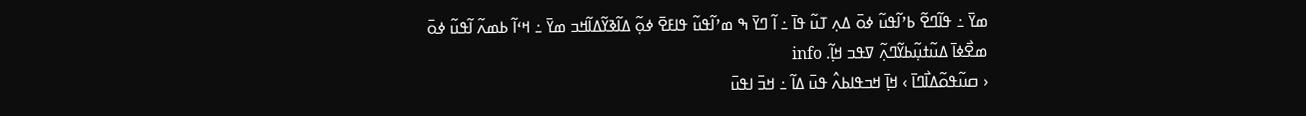ߘߌ߫ ߸ ߟߊ߬ߣߐ߬ ߕߴߊ߬ߟߎ߬ ߦߋ߫ ߡߍ߲ ߠߎ߬ ߟߊ߫ ߸ ߊ߬ ߣߌ߫ ߒ ߘߴߊ߬ߟߎ߬ ߟߊߓߐ߫ ߦߋ߲߬ ߡߊ߬ߢߌ߬ߡߊ߬ߞߏ ߘߌ߫ ߸ ߞߵߊ߬ ߕߘߍ߬ ߊ߬ߟߎ߬ ߦߋ߫ ߘߐ߯ߦߊ߫ ߡߎ߬ߙߎ߲߬ߕߌ߬ߣߍ߲߬ ߜߟߏ ߞߊ߲߬. info
‹ ߛߎ߬ߟߋ߬ߡߊ߯ߣߊ߫ › ߞߊ߲߫ ߞߏߟߊߕߍ߮ ߟߎ߫ ߡߊ߬ ߸ ߞߏ߫ ߊߟߎ߫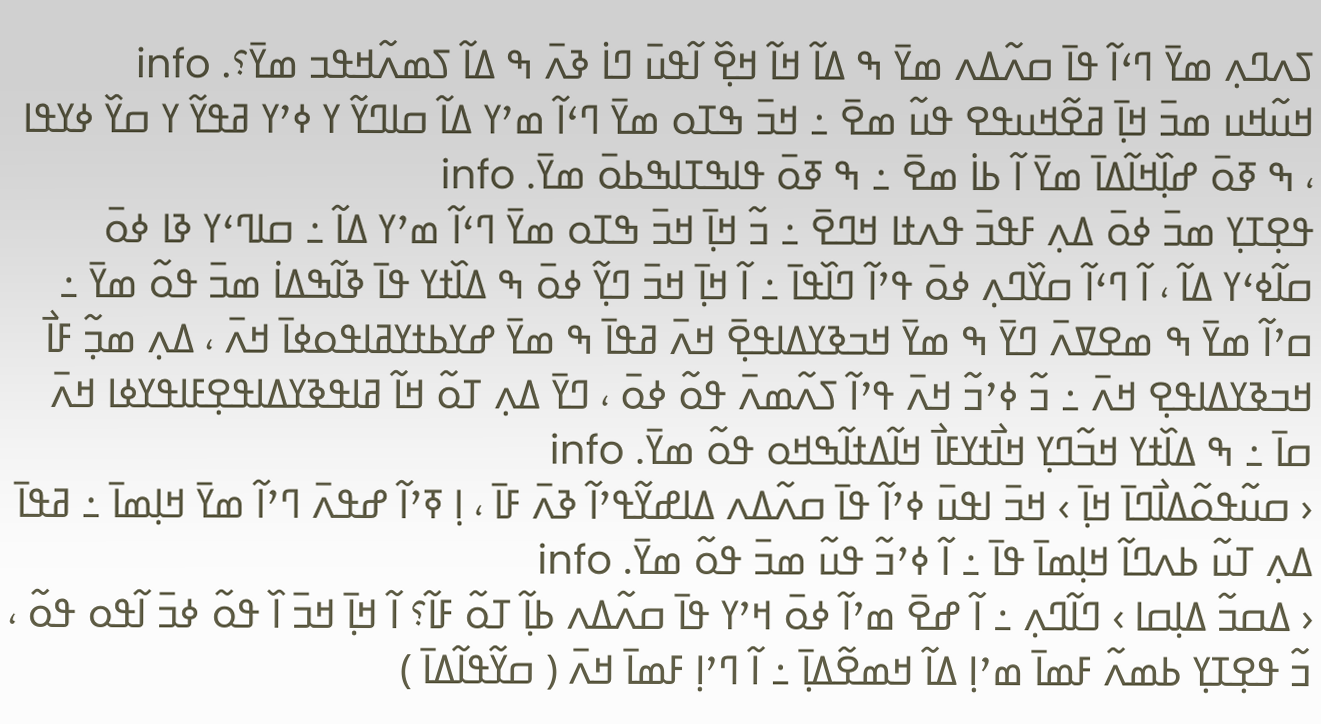ߖߍߣߍ߲ ߘߌ߫ ߣߵߊ߬ ߟߊ߫ ߛߍ߬ߡߍ ߘߌ߫ ߒ ߡߊ߬ ߞߊ߬ ߞߐ߲߰ ߊ߬ߟߎ߫ ߣߊ߭ ߢߍ߫ ߒ ߡߊ߬ ߖߘߍ߬ߞߟߏ ߘߌ߫؟. info
ߞߎ߬ߞߎ ߘߏ߫ ߞߊ߲߫ ߥߐ߬ߞߎߟߐ ߟߎ߬ ߘߐ߫ ߸ ߞߏ߫ ߒߠߋ ߘߌ߫ ߣߵߊ߬ ߘߴߌ ߡߊ߬ ߛߊߣߌ߬ ߌ ߦߴߌ ߥߟߌ߬ ߌ ߛߌ߰ ߦߌߟߊ ، ߒ ߧߋ߫ ߝߊ߲߰ߞߊ߬ߡߊ߫ ߘߌ߫ ߊ߬ ߕߊ߭ ߘߐ߫ ߸ ߒ ߧߋ߫ ߟߊߒߠߊߒߕߋ߫ ߘߌ߫. info
ߟߐ߲ߠߌ߲ ߘߏ߫ ߦߋ߫ ߡߍ߲ ߓߟߏ߫ ߟߍߙߊ ߞߣߐ߫ ߸ ߏ߬ ߞߊ߲߫ ߞߏ߫ ߒߠߋ ߘߌ߫ ߣߵߊ߬ ߘߴߌ ߡߊ߬ ߸ ߛߊߣߵߌ ߢߊ ߦߋ߫ ߛߊ߬ߦߵߌ ߡߊ߬ ، ߊ߬ ߣߵߊ߬ ߛߌ߰ߣߍ߲ ߦߋ߫ ߟߴߊ߬ ߣߊ߰ߟߊ߫ ߸ ߊ߬ ߞߊ߲߫ ߞߏ߫ ߣߌ߲߬ ߦߋ߫ ߒ ߡߊ߰ߙߌ ߟߊ߫ ߢߊ߬ߒߡߊ߭ ߘߏ߫ ߟߋ߬ ߘߌ߫ ߸ ߛߴߊ߬ ߘߌ߫ ߒ ߘߐߜߍ߫ ߣߌ߫ ߒ ߘߌ߫ ߞߏߢߌߡߊߟߐ߲߫ ߞߍ߫ ߥߟߊ߫ ߒ ߘߌ߫ ߝߌߕߙߌߥߊߟߋߦߊ߫ ߞߍ߫ ، ߡߍ߲ ߘߏ߲߬ ߓߊ߯ ߞߏߢߌߡߊߟߐ߲ ߞߍ߫ ߸ ߏ߬ ߦߴߏ߬ ߞߍ߫ ߟߴߊ߬ ߖߍ߬ߘߍ߫ ߟߋ߬ ߦߋ߫ ، ߣߌ߫ ߡߍ߲ ߠߋ߬ ߞߊ߬ ߥߊߟߢߌߡߊߟߐ߲ߓߊߟߌߦߊ ߞߍ߫ ߛߊ߫ ߸ ߒ ߡߊ߰ߙߌ ߞߏ߬ߣߌ߲ ߞߊ߯ߙߌߓߊ߯ ߞߊ߬ߡߙߊ߬ߒߞߋ ߟߋ߬ ߘߌ߫. info
‹ ߛߎ߬ߟߋ߬ߡߊ߯ߣߊ߫ ߞߊ߲߫ › ߞߏ߫ ߊߟߎ߫ ߦߴߊ߬ ߟߊ߫ ߛߍ߬ߡߍ ߡߊߝߌ߬ߟߴߊ߬ ߢߍ߫ ߓߊ߫ ، ߊ߲ ߧߴߊ߬ ߝߟߍ߫ ߣߴߊ߬ ߘߌ߫ ߞߊ߲ߘߊ߫ ߸ ߥߟߊ߫ ߡߍ߲ ߠߎ߬ ߕߍߣߊ߬ ߞߊ߲ߘߊ߫ ߟߊ߫ ߸ ߊ߬ ߦߴߏ߬ ߟߎ߬ ߘߏ߫ ߟߋ߬ ߘߌ߫. info
‹ ߡߛߏ߬ ߡߊ߲ߛߊ › ߣߊ߬ߣߍ߲ ߸ ߊ߬ ߝߐ߫ ߘߴߊ߬ ߦߋ߫ ߞߴߌ ߟߊ߫ ߛߍ߬ߡߍ ߕߊ߲߬ ߠߋ߬ ߓߊ߬؟ ߊ߬ ߞߊ߲߫ ߞߏ߫ ߊ߰ ߟߋ߬ ߦߏ߫ ߊ߬ߟߋ ߟߋ߬ ، ߏ߬ ߟߐ߲ߠߌ߲ ߕߘߍ߬ ߓߘߊ߫ ߘߴߊ߲ ߡߊ߬ ߞߘߐ߬ߡߊ߲߫ ߸ ߊ߬ ߣߴߊ߲ ߓߘߊ߫ ߞߍ߫ ( ߛߌ߬ߟߊ߬ߡߊ߫ )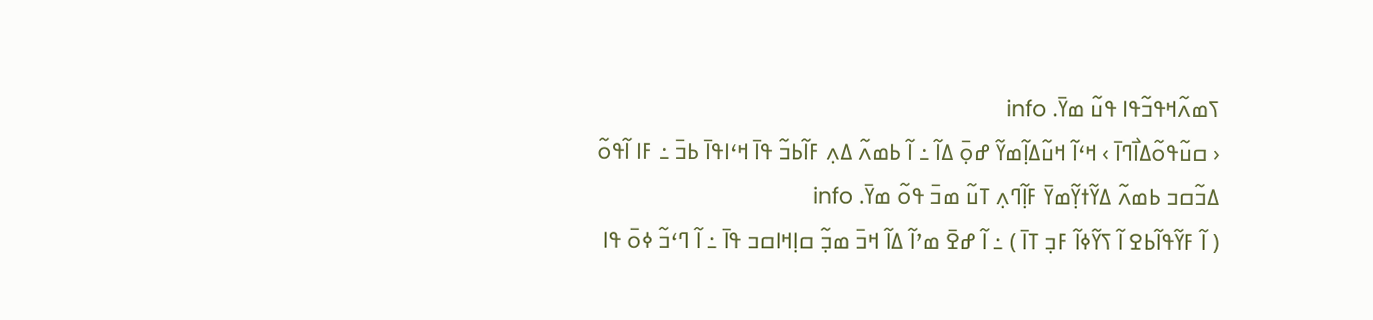ߖߘߍ߬ߞߟߏ߬ߟߊ ߟߎ߬ ߘߌ߫. info
‹ ߛߎ߬ߟߋ߬ߡߊ߯ߣߊ߫ › ߞߵߊ߬ ߞߎ߬ߡߊ߲߬ߘߌ߬ ߝߋ߲߫ ߡߊ߬ ߸ ߊ߬ ߕߘߍ߬ ߡߍ߲ ߓߊ߬ߕߏ߬ ߟߊ߫ ߞߵߊߟߊ߫ ߕߏ߫ ߸ ߓߊ ߊ߬ߟߋ߬ ߡߏ߬ߛߏ ߕߘߍ߬ ߡߌ߬ߙߌ߲߬ߘߌ߫ ߓߊ߲߬ߣߍ߲ ߠߎ߬ ߘߏ߫ ߟߋ߬ ߘߌ߫. info
( ߊ߬ ߓߌ߬ߟߊ߬ߕߐ ߊ߬ ߖߌ߬ߦߊ߬ ߓߏ߲ ߠߊ߫ ) ߸ ߊ߬ ߝߐ߫ ߘߴߊ߬ ߡߊ߬ ߞߏ߫ ߘߏ߲߬ ߛߊ߲ߞߊߛߏ ߟߊ߫ ߸ ߊ߬ ߣߵߏ߬ ߦߋ߫ ߟߊ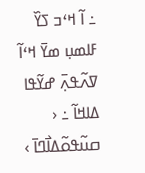߸ ߊ߬ ߞߵߏ ߖߌ߰ ߓߊߘߎ߲ ߘߌ߫ ߞߵߊ߬ ߜߍ߬ߟߍ߲߫ ߝߌ߬ߟߊ ߡߊߞߊ߬ ߸ ‹ ߛߎ߬ߟߋ߬ߡߊ߯ߣߊ߫ ›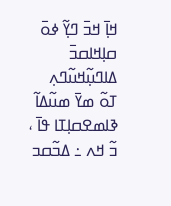ߞߊ߲߫ ߞߏ߫ ߣߌ߲߬ ߦߋ߫ ߛߊ߲ߞߊߛߏ߫ ߡߊߣߎ߲߬ߞߎ߬ߣߍ߲ ߠߋ߬ ߘߌ߫ ߘߎ߬ߡߊ߬ ߢߊߘߐߛߊ߲ߠߊ ߟߊ߫ ، ߏ߬ ߞߍ ߸ ߡߏ߬ߛߏ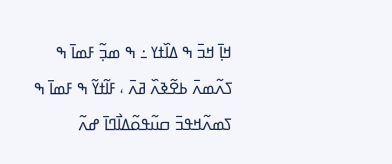ߞߊ߲߫ ߞߏ߫ ߒ ߡߊ߰ߙߌ ߸ ߒ ߘߏ߲߬ ߓߘߊ߫ ߒ ߖߍ߬ߘߍ߫ ߕߐ߬ߢߍ߰ ߥߍ߫ ، ߓߊ߬ߙߌ߬ ߒ ߓߘߊ߫ ߒ ߖߘߍ߬ߞߟߏ߫ ߛߎ߬ߟߋ߬ߡߊ߯ߣߊ߫ ߝߍ߬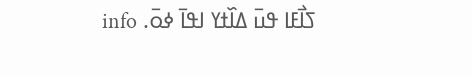ߖߊ߯ߓߊ ߟߎ߫ ߡߊ߰ߙߌ ߊߟߊ߫ ߦߋ߫. info